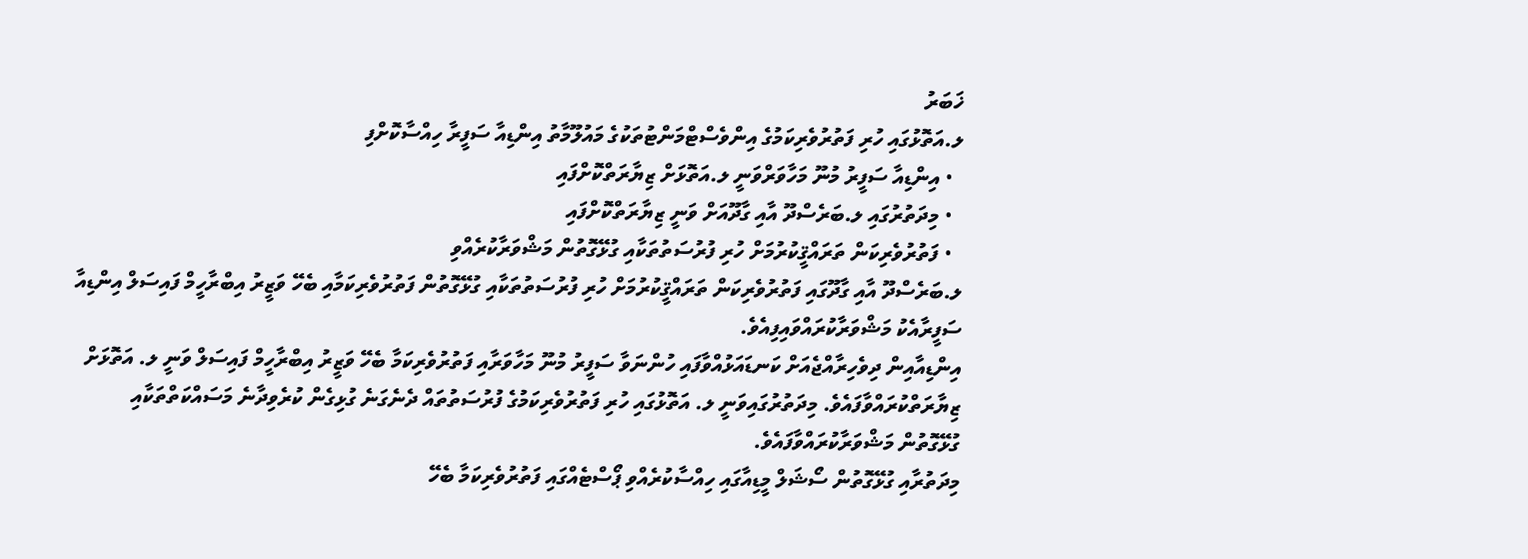ޚަބަރު
ލ.އަތޮޅުގައި ހުރި ފަތުރުވެރިކަމުގެ އިންވެސްޓްމަންޓުތަކުގެ މައުލޫމާތު އިންޑިއާ ސަފީރާ ހިއްސާކޮށްފި
  • އިންޑިއާ ސަފީރު މުނޫ މަހާވަރްވަނީ ލ.އަތޮޅަށް ޒިޔާރަތްކޮށްފައި
  • މިދަތުރުގައި ލ.ބަރެސްދޫ އާއި ގާދޫއަށް ވަނީ ޒިޔާރަތްކޮށްފައި
  • ފަތުރުވެރިކަން ތަރައްޤީކުރުމަށް ހުރި ފުރުސަތުތަކާއި ގުޅޭގޮތުން މަޝްވަރާކުރެއްވި
ލ.ބަރެސްދޫ އާއި ގާދޫގައި ފަތުރުވެރިކަން ތަރައްޤީކުރުމަށް ހުރި ފުރުސަތުތަކާއި ގުޅޭގޮތުން ފަތުރުވެރިކަމާއި ބެހޭ ވަޒީރު އިބްރާހީމް ފައިސަލް އިންޑިއާ ސަފީރާއެކު މަޝްވަރާކުރައްވައިފިއެވެ.
އިންޑިއާއިން ދިވެހިރާއްޖެއަށް ކަނޑައަޅުއްވާފައި ހުންނަވާ ސަފީރު މުނޫ މަހާވަރާއި ފަތުރުވެރިކަމާ ބެހޭ ވަޒީރު އިބްރާހީމް ފައިސަލް ވަނީ ލ. އަތޮޅަށް ޒިޔާރަތްކުރައްވާފައެވެ. މިދަތުރުގައިވަނީ ލ. އަތޮޅުގައި ހުރި ފަތުރުވެރިކަމުގެ ފުރުސަތުތައް ދެނެގަނެ ގުޅިގެން ކުރެވިދާނެ މަސައްކަތްތަކާއި ގުޅޭގޮތުން މަޝްވަރާކުރައްވާފައެވެ.
މިދަތުރާއި ގުޅޭގޮތުން ސޯޝަލް މީޑިއާގައި ހިއްސާކުރެއްވި ޕޯސްޓެއްގައި ފަތުރުވެރިކަމާ ބެހޭ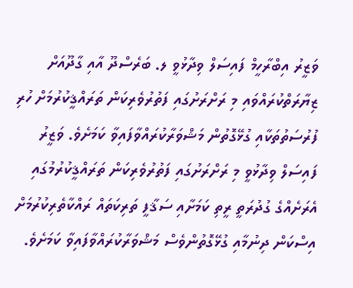ވަޒީރު އިބްރާހީމް ފައިސަލް ވިދާޅުވީ ލ. ބަރެސްދޫ އާއި ގާދޫއަށް ޒިޔާރަތްކުރައްވައި މި ރަށްރަށުގައި ފަތުރުވެރިކަން ތަރައްޤީކުރުމަށް ހުރި ފުރުސަތުތަކާއި ގުޅޭގޮތުން މަޝްވަރާކުރައްވާފައިވާ ކަމަށެވެ. ވަޒީރު ފައިސަލް ވިދާޅުވީ މި ރަށްރަށުގައި ފަތުރުވެރިކަން ތަރައްޤީކުރުމުގައި އެރަށެއްގެ ގުދުރަތީ ރީތި ކަމަށާއި ސަޤާފީ ތަރިކަތައް ރައްކާތެރިކުރުމަށް އިސްކަން ދިނުމާއި ގުޅޭގޮތުންވެސް މަޝްވަރާކުރައްވާފައިވާ ކަމަށެވެ.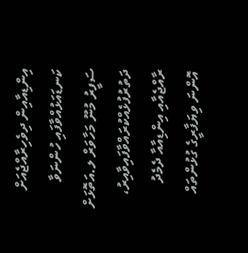އިންޑިއާއިން ދިވެހިރާއްޖެއަށް ކަނޑައަޅުއްވާފައި ހުންނަވާ ސަފީރު މުނޫ މަހާވަރް ލ.އަތޮޅަށް ދަތުރުފުޅެއްކުރައްވާފައިވާއިރު، ރާއްޖެއާއި އިންޑިއާއާ ދެމެދު އޮންނަ ވިޔަފާރީގެ ގުޅުންތައް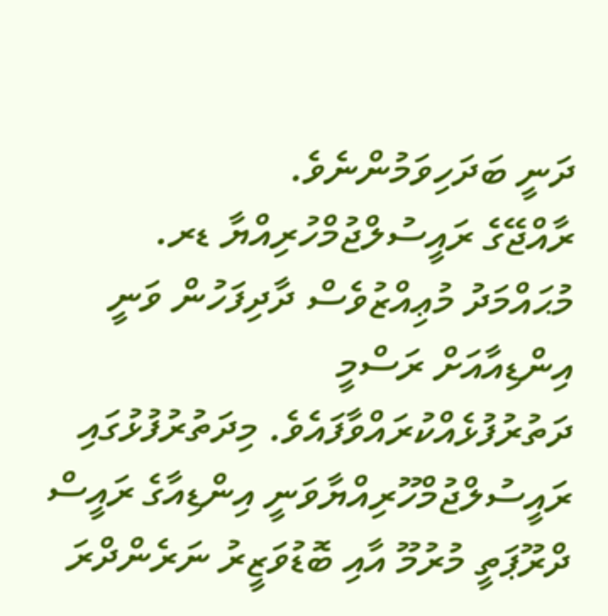ދަނީ ބަދަހިވަމުންނެވެ.
ރާއްޖޭގެ ރައީސުލްޖުމްހުރިއްޔާ ޑރ. މުޙައްމަދު މުޢިއްޒުވެސް ދާދިފަހުން ވަނީ އިންޑިއާއަށް ރަސްމީ ދަތުރުފުޅެއްކުރައްވާފައެވެ. މިދަތުރުފުޅުގައި ރައީސުލްޖުމްހޫރިއްޔާވަނީ އިންޑިއާގެ ރައީސް ދްރޫޕަތީ މުރުމޫ އާއި ބޮޑުވަޒީރު ނަރެންދްރަ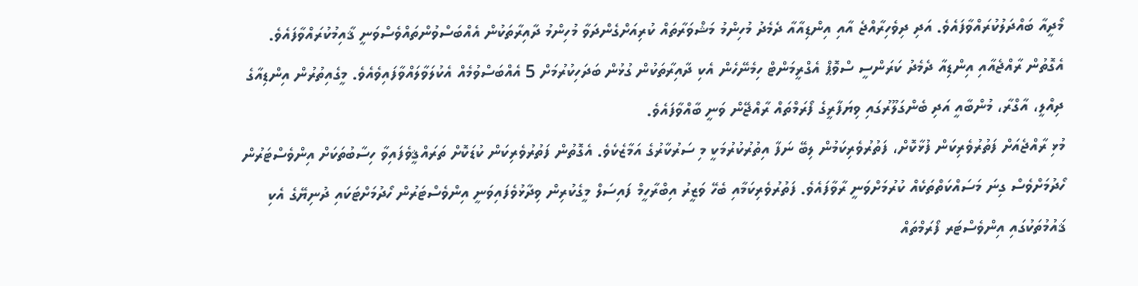މޯދީއާ ބައްދަލުކުރައްވާފައެވެ. އަދި ދިވެހިރާއްޖެ އާއި އިންޑިއާއާ ދެމެދު މުހިންމު މަޝްވަރާތައް ކުރިއަށްގެންދަވާ މުހިންމު ދާއިރާތަކުން އެއްބަސްވުންތައްވެސްވަނީ ޤާއިމުކުރައްވާފައެވެ. އެގޮތުން ރާއްޖެއާއި އިންޑިއާ ދެމެދު ކަރަންސީ ސްވޮޕް އެގްރީމަންޓް ހިމެނޭހެން އެކި ދާއިރާތަކުން ގުޅުން ބަދަހިކުރުމަށް 5 އެއްބަސްވުމެއް އެކުލަވާލައްވާފައިވެއެވެ. މީގެއިތުރުން އިންޑިއާގެ ދިއްލީ، އާގްރާ، މުންބާއީ އަދި ބެންގަލޫރުގައި ވިޔަފާރީގެ ފޯރަމްތައް ރާއްޖޭން ވަނީ ބާއްވާފައެވެ.
މުޅި ރާއްޖެއަށް ފަތުރުވެރިކަން ފުޅާކޮށް، ފަތުރުވެރިކަމުން ލިބޭ ނަފާ އިތުރުކުރުމަކީ މި ސަރުކާރުގެ އަމާޒެކެވެ. އެގޮތުން ފަތުރުވެރިކަން ކުޑަކޮށް ތަރައްޤީވެފައިވާ ހިސާބުތަކަށް އިންވެސްޓަރުން ހޯދުމަށްވެސް ގިނަ މަސައްކަތްތަކެއް ކުރުމަށްވަނީ ރާވާފައެވެ. ފަތުރުވެރިކަމާއި ބެހޭ ވަޒީރު އިބްރާހީމް ފައިސަލް މީގެކުރިން ވިދާޅުވެފައިވަނީ އިންވެސްޓަރުން ހޯދުމަށްޓަކައި ދުނިޔޭގެ އެކި ޤައުމުތަކުގައި އިންވެސްޓަރ ފޯރަމްތައް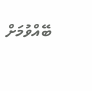ބޭއްވުމަށް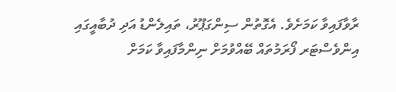ރާވާފައިވާ ކަމަށެވެ. އެގޮތުން ސިންގަޕޫރު، ތައިލެންޑު އަދި ދުބާއީގައި އިންވެސްޓަރ ފޯރަމުތައް ބޭއްވުމަށް ނިންމާފައިވާ ކަމަށް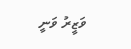ވަޒީރު ވަނީ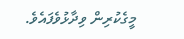މީގެކުރިން ވިދާޅުވެފައެވެ.